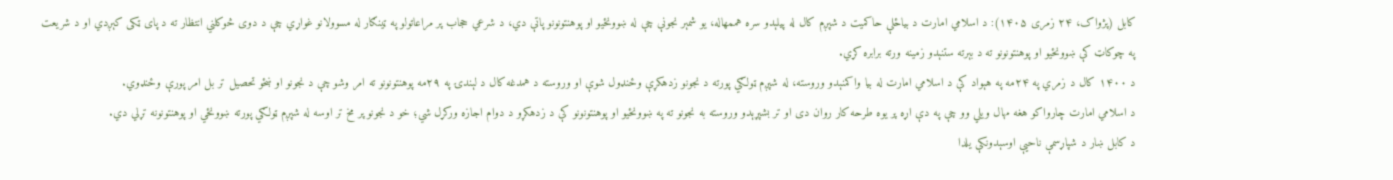کابل (پژواک، ۲۴ زمری ۱۴۰۵): د اسلامي امارت د بیاځلې حاکمیت د شپږم کال له پیلېدو سره هممهاله، یو شمېر نجونې چې له ښوونځیو او پوهنتونونو پاتې دي، د شرعي حجاب پر مراعاتولو په ټینګار له مسوولانو غواړي چې د دوی څوکلني انتظار ته د پای ټکی کېږدي او د شریعت په چوکاټ کې ښوونځیو او پوهنتونونو ته د بېرته ستنېدو زمینه ورته برابره کړي.
د ۱۴۰۰ کال د زمري په ۲۴مه په هېواد کې د اسلامي امارت له بیا واکمنېدو وروسته، له شپږم ټولګي پورته د نجونو زدهکړې وځنډول شوې او وروسته د همدغه کال د لېندۍ په ۲۹مه پوهنتونونو ته امر وشو چې د نجونو او ښځو تحصیل تر بل امر پورې وځنډوي.
د اسلامي امارت چارواکو هغه مهال ویلي وو چې په دې اړه پر یوه طرحه کار روان دی او تر بشپړېدو وروسته به نجونو ته په ښوونځیو او پوهنتونونو کې د زدهکړو د دوام اجازه ورکړل شي؛ خو د نجونو پر مخ تر اوسه له شپږم ټولګي پورته ښوونځي او پوهنتونونه تړلي دي.
د کابل ښار د شپاړسمې ناحیې اوسېدونکې یلدا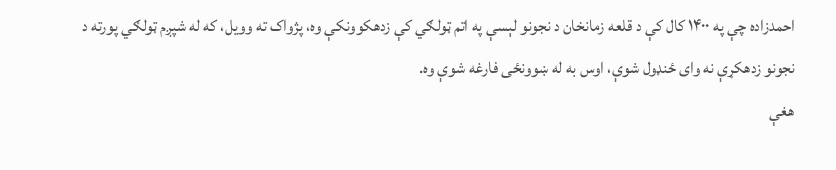احمدزاده چې په ۱۴۰۰ کال کې د قلعه زمانخان د نجونو لېسې په اتم ټولګي کې زدهکوونکې وه، پژواک ته وویل، که له شپږم ټولګي پورته د نجونو زدهکړې نه وای ځنډول شوې، اوس به له ښوونځی فارغه شوې وه.
هغې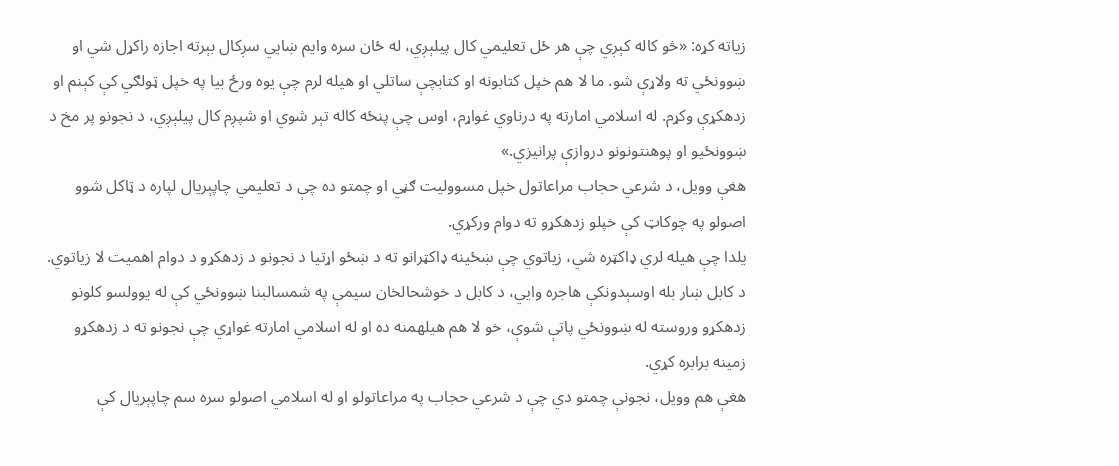زیاته کړه: «څو کاله کېږي چې هر ځل تعلیمي کال پیلېږي، له ځان سره وایم ښایي سږکال بېرته اجازه راکړل شي او ښوونځي ته ولاړې شو. ما لا هم خپل کتابونه او کتابچې ساتلي او هیله لرم چې یوه ورځ بیا په خپل ټولګي کې کېنم او زدهکړې وکړم. له اسلامي امارته په درناوي غواړم، اوس چې پنځه کاله تېر شوي او شپږم کال پیلېږي، د نجونو پر مخ د ښوونځیو او پوهنتونونو دروازې پرانیزي.»
هغې وویل، د شرعي حجاب مراعاتول خپل مسوولیت ګڼي او چمتو ده چې د تعلیمي چاپېریال لپاره د ټاکل شوو اصولو په چوکاټ کې خپلو زدهکړو ته دوام ورکړي.
یلدا چې هیله لري ډاکټره شي، زیاتوي چې ښځینه ډاکټرانو ته د ښځو اړتیا د نجونو د زدهکړو د دوام اهمیت لا زیاتوي.
د کابل ښار بله اوسېدونکې هاجره وایي، د کابل د خوشحالخان سیمې په شمسالبنا ښوونځي کې له یوولسو کلونو زدهکړو وروسته له ښوونځي پاتې شوې، خو لا هم هیلهمنه ده او له اسلامي امارته غواړي چې نجونو ته د زدهکړو زمینه برابره کړي.
هغې هم وویل، نجونې چمتو دي چې د شرعي حجاب په مراعاتولو او له اسلامي اصولو سره سم چاپېریال کې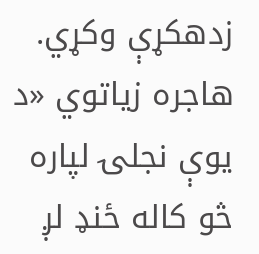زدهکړې وکړي.
هاجره زیاتوي «د یوې نجلۍ لپاره څو کاله ځنډ لږ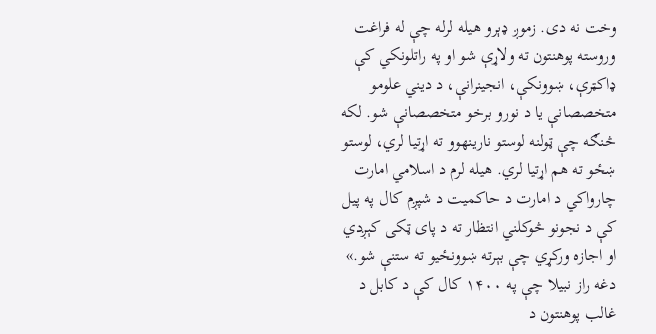وخت نه دی. زموږ ډېرو هیله لرله چې له فراغت وروسته پوهنتون ته ولاړې شو او په راتلونکي کې ډاکټرې، ښوونکې، انجینرانې، د دیني علومو متخصصانې یا د نورو برخو متخصصانې شو. لکه څنګه چې ټولنه لوستو نارینهوو ته اړتیا لري، لوستو ښځو ته هم اړتیا لري. هیله لرم د اسلامي امارت چارواکي د امارت د حاکمیت د شپږم کال په پیل کې د نجونو څوکلني انتظار ته د پای ټکی کېږدي او اجازه ورکړي چې بېرته ښوونځیو ته ستنې شو.»
دغه راز نبیلا چې په ۱۴۰۰ کال کې د کابل د غالب پوهنتون د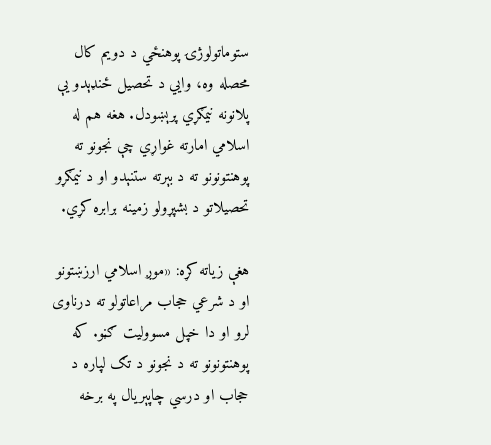ستوماتولوژۍ پوهنځي د دویم کال محصله وه، وایي د تحصیل ځنډېدو یې پلانونه نیمګړي پرېښودل. هغه هم له اسلامي امارته غواړي چې نجونو ته پوهنتونونو ته د بېرته ستنېدو او د نیمګړو تحصیلاتو د بشپړولو زمینه برابره کړي.

هغې زیاته کړه: «موږ اسلامي ارزښتونو او د شرعي حجاب مراعاتولو ته درناوی لرو او دا خپل مسوولیت ګڼو. که پوهنتونونو ته د نجونو د تګ لپاره د حجاب او درسي چاپېریال په برخه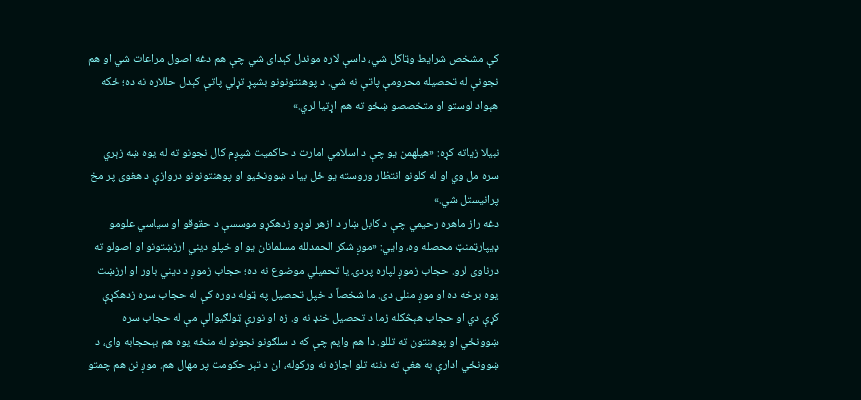کې مشخص شرایط وټاکل شي، داسې لاره موندل کېدای شي چې هم دغه اصول مراعات شي او هم نجونې له تحصیله محرومې پاتې نه شي. د پوهنتونونو بشپړ تړلي پاتې کېدل حللاره نه ده؛ ځکه هېواد لوستو او متخصصو ښځو ته هم اړتیا لري.»

نبیلا زیاته کړه: «هیلهمن یو چې د اسلامي امارت د حاکمیت شپږم کال نجونو ته له یوه ښه زېري سره مل وي او له کلونو انتظار وروسته یو ځل بیا د ښوونځیو او پوهنتونونو دروازې د هغوی پر مخ پرانیستل شي.»
دغه راز ماهره رحیمي چې د کابل ښار د ازهر لوړو زدهکړو موسسې د حقوقو او سیاسي علومو ډیپارټمنټ محصله وه، وایي: «موږ شکر الحمدلله مسلمانان یو او خپلو دیني ارزښتونو او اصولو ته درناوی لرو. حجاب زموږ لپاره پردۍ یا تحمیلي موضوع نه ده؛ حجاب زموږ د دیني باور او ارزښت یوه برخه ده او موږ منلی دی. ما شخصاً د خپل تحصیل په ټوله دوره کې له حجاب سره زدهکړې کړې دي او حجاب هېڅکله زما د تحصیل خنډ نه و. زه او نورې ټولګیوالې مې له حجاب سره ښوونځي او پوهنتون ته تللو. دا هم وایم چې که د سلګونو نجونو له منځه یوه هم بېحجابه وای، د ښوونځي ادارې به هغې ته دننه تلو اجازه نه ورکوله، ان د تېر حکومت پر مهال هم. موږ نن هم چمتو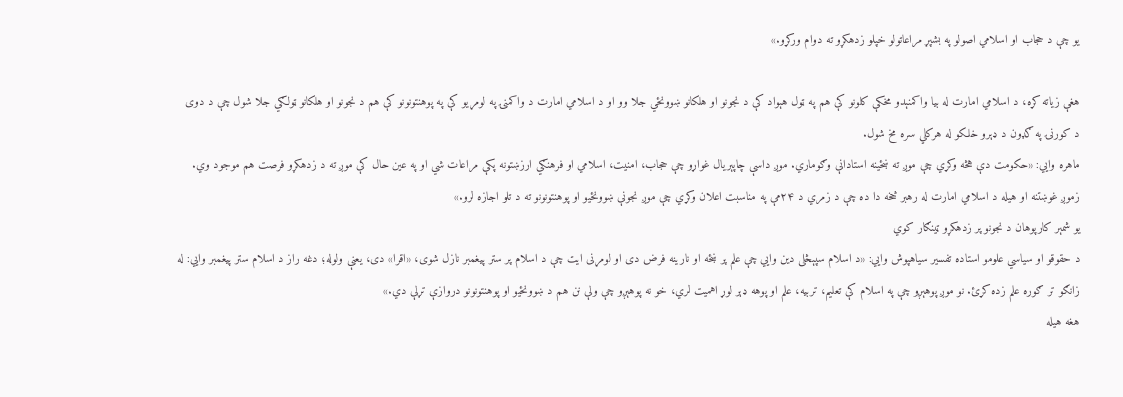یو چې د حجاب او اسلامي اصولو په بشپړ مراعاتولو خپلو زدهکړو ته دوام ورکړو.»

هغې زیاته کړه، د اسلامي امارت له بیا واکمنېدو مخکې کلونو کې هم په ټول هېواد کې د نجونو او هلکانو ښوونځي جلا وو او د اسلامي امارت د واکمنۍ په لومړیو کې په پوهنتونونو کې هم د نجونو او هلکانو ټولګي جلا شول چې د دوی د کورنۍ په ګډون د ډېرو خلکو له هرکلي سره مخ شول.
ماهره وایي: «حکومت دې هڅه وکړي چې موږ ته ښځینه استادانې وګوماري. موږ داسې چاپېریال غواړو چې حجاب، امنیت، اسلامي او فرهنګي ارزښتونه پکې مراعات شي او په عین حال کې موږ ته د زدهکړو فرصت هم موجود وي. زموږ غوښتنه او هیله د اسلامي امارت له رهبر څخه دا ده چې د زمري د ۲۴مې په مناسبت اعلان وکړي چې موږ نجونې ښوونځیو او پوهنتونونو ته د تلو اجازه لرو.»
یو شمېر کارپوهان د نجونو پر زدهکړو ټینګار کوي
د حقوقو او سیاسي علومو استاده تفسیر سیاهپوش وایي: «د اسلام سپېڅلی دین وایي چې علم پر ښځه او نارینه فرض دی او لومړنی ایت چې د اسلام پر ستر پیغمبر نازل شوی، «اقرا» دی، یعنې ولوله؛ دغه راز د اسلام ستر پیغمبر وایي: له زانګو تر ګوره علم زده کړئ. نو موږ پوهېږو چې په اسلام کې تعلیم، تربیه، علم او پوهه ډېر لوړ اهمیت لري، خو نه پوهېږو چې ولې نن هم د ښوونځیو او پوهنتونونو دروازې تړلې دي.»
هغه هیله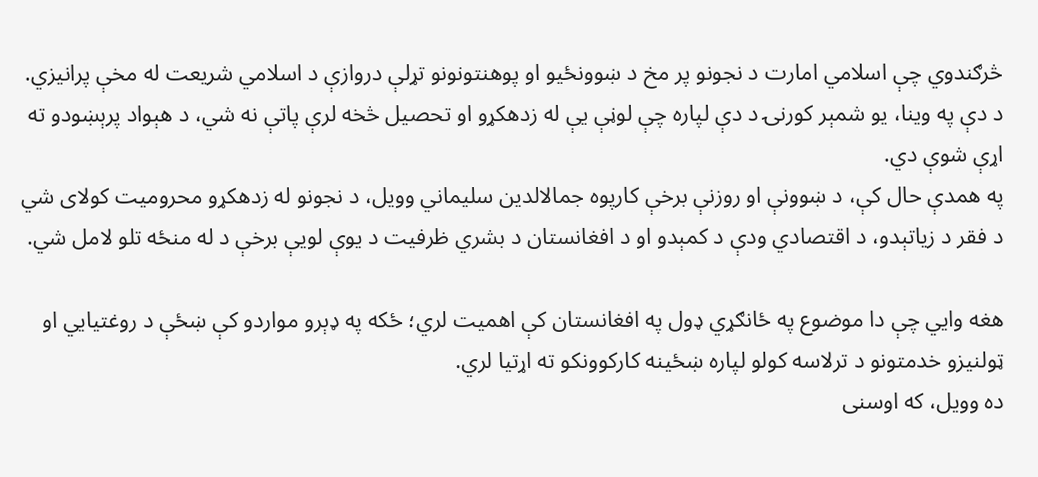څرګندوي چې اسلامي امارت د نجونو پر مخ د ښوونځیو او پوهنتونونو تړلې دروازې د اسلامي شریعت له مخې پرانیزي.
د دې په وینا، یو شمېر کورنۍ د دې لپاره چې لوڼې یې له زدهکړو او تحصیل څخه لرې پاتې نه شي، د هېواد پرېښودو ته اړې شوې دي.
په همدې حال کې، د ښوونې او روزنې برخې کارپوه جمالالدین سلیماني وویل، د نجونو له زدهکړو محرومیت کولای شي د فقر د زیاتېدو، د اقتصادي ودې د کمېدو او د افغانستان د بشري ظرفیت د یوې لویې برخې د له منځه تلو لامل شي.

هغه وایي چې دا موضوع په ځانګړي ډول په افغانستان کې اهمیت لري؛ ځکه په ډېرو مواردو کې ښځې د روغتیايي او ټولنیزو خدمتونو د ترلاسه کولو لپاره ښځینه کارکوونکو ته اړتیا لري.
ده وویل، که اوسنی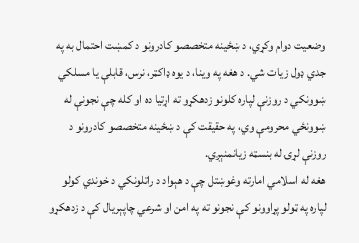وضعیت دوام وکړي، د ښځینه متخصصو کادرونو د کمښت احتمال به په جدي ډول زیات شي. د هغه په وینا، د یوه ډاکټر، نرس، قابلې یا مسلکي ښوونکي د روزنې لپاره کلونو زدهکړو ته اړتیا ده او کله چې نجونې له ښوونځي محرومې وي، په حقیقت کې د ښځینه متخصصو کادرونو د روزنې لړۍ له بنسټه زیانمنېږي.
هغه له اسلامي امارته وغوښتل چې د هېواد د راتلونکي د خوندي کولو لپاره په ټولو پړاوونو کې نجونو ته په امن او شرعي چاپېریال کې د زدهکړو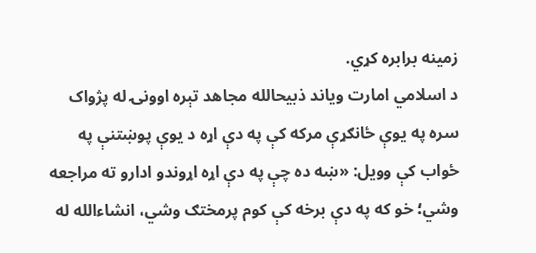زمینه برابره کړي.
د اسلامي امارت ویاند ذبیحالله مجاهد تېره اوونۍ له پژواک سره په یوې ځانګړې مرکه کې په دې اړه د یوې پوښتنې په ځواب کې وویل: «ښه ده چې په دې اړه اړوندو ادارو ته مراجعه وشي؛ خو که په دې برخه کې کوم پرمختګ وشي، انشاءالله له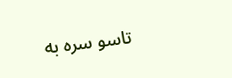تاسو سره به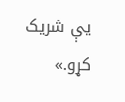یې شریک کړو.»